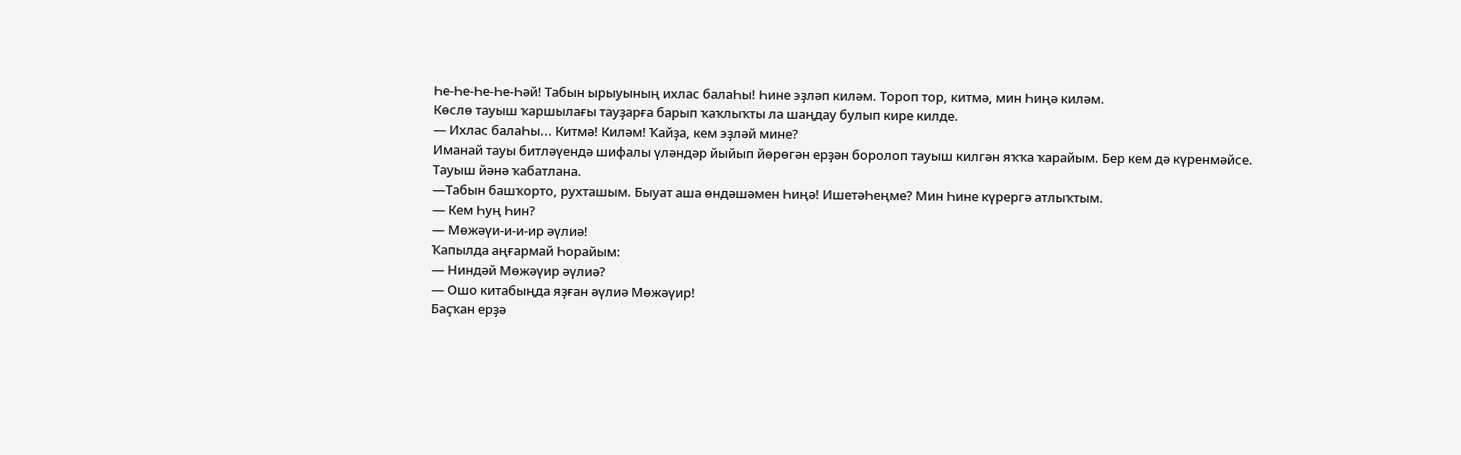Һе-Һе-Һе-Һе-Һәй! Табын ырыуының ихлас балаҺы! Һине эҙләп киләм. Тороп тор, китмә, мин Һиңә киләм.
Көслө тауыш ҡаршылағы тауҙарға барып ҡаҡлыҡты ла шаңдау булып кире килде.
— Ихлас балаҺы... Китмә! Киләм! Ҡайҙа, кем эҙләй мине?
Иманай тауы битләүендә шифалы үләндәр йыйып йөрөгән ерҙән боролоп тауыш килгән яҡҡа ҡарайым. Бер кем дә күренмәйсе. Тауыш йәнә ҡабатлана.
—Табын башҡорто, рухташым. Быуат аша өндәшәмен Һиңә! ИшетәҺеңме? Мин Һине күрергә атлыҡтым.
— Кем Һуң Һин?
— Мөжәүи-и-и-ир әүлиә!
Ҡапылда аңғармай Һорайым:
— Ниндәй Мөжәүир әүлиә?
— Ошо китабыңда яҙған әүлиә Мөжәүир!
Баҫҡан ерҙә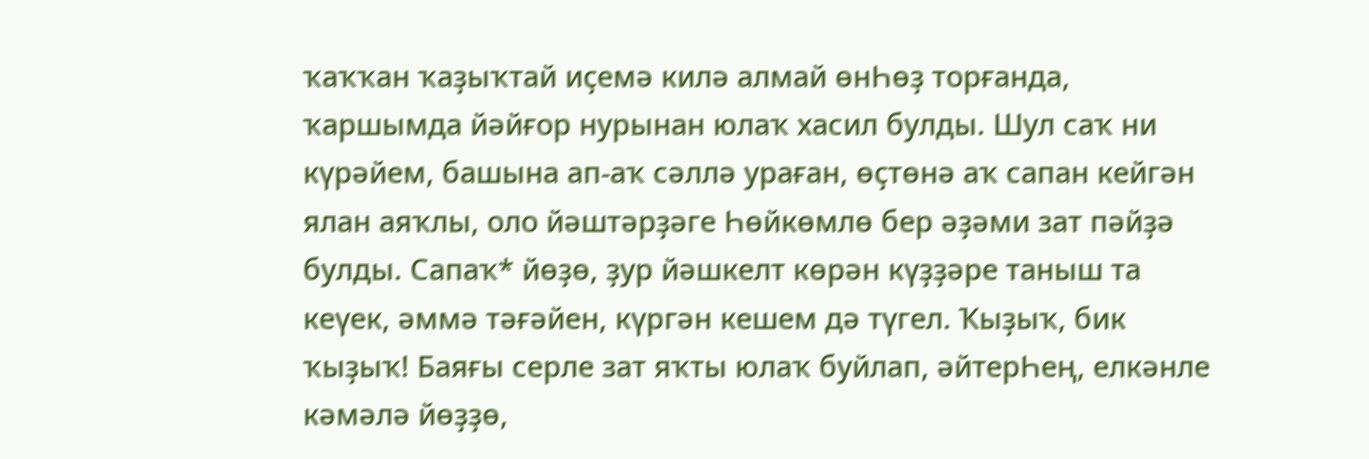ҡаҡҡан ҡаҙыҡтай иҫемә килә алмай өнҺөҙ торғанда, ҡаршымда йәйғор нурынан юлаҡ хасил булды. Шул саҡ ни күрәйем, башына ап-аҡ сәллә ураған, өҫтөнә аҡ сапан кейгән ялан аяҡлы, оло йәштәрҙәге Һөйкөмлө бер әҙәми зат пәйҙә булды. Сапаҡ* йөҙө, ҙур йәшкелт көрән күҙҙәре таныш та кеүек, әммә тәғәйен, күргән кешем дә түгел. Ҡыҙыҡ, бик ҡыҙыҡ! Баяғы серле зат яҡты юлаҡ буйлап, әйтерҺең, елкәнле кәмәлә йөҙҙө,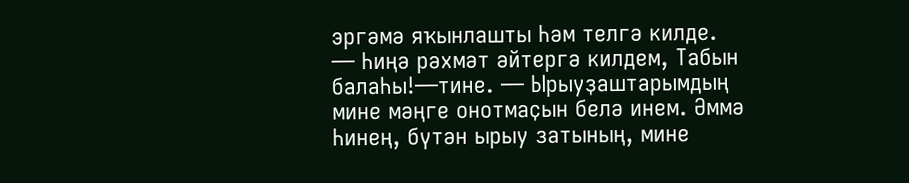эргәмә яҡынлашты Һәм телгә килде.
— Һиңә рәхмәт әйтергә килдем, Табын балаҺы!—тине. — Ырыуҙаштарымдың мине мәңге онотмаҫын белә инем. Әммә Һинең, бүтән ырыу затының, мине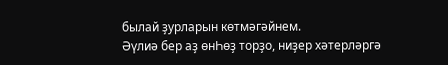былай ҙурларын көтмәгәйнем.
Әүлиә бер аҙ өнҺөҙ торҙо, ниҙер хәтерләргә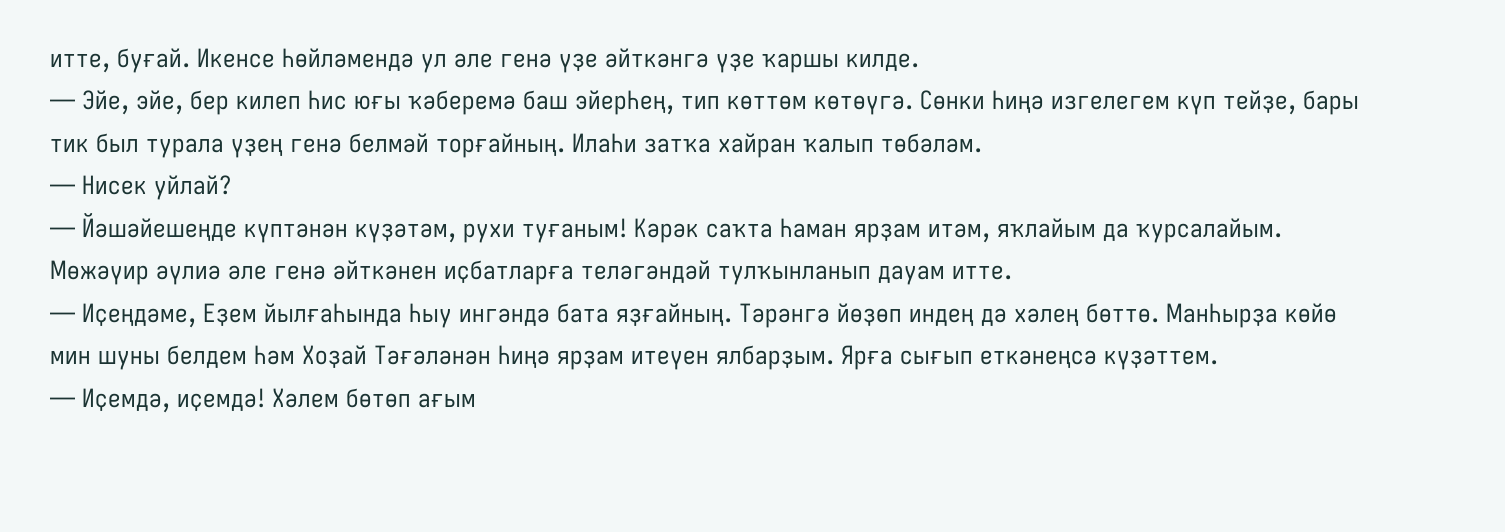итте, буғай. Икенсе Һөйләмендә ул әле генә үҙе әйткәнгә үҙе ҡаршы килде.
— Эйе, эйе, бер килеп Һис юғы ҡәберемә баш эйерҺең, тип көттөм көтөүгә. Сөнки Һиңә изгелегем күп тейҙе, бары тик был турала үҙең генә белмәй торғайның. ИлаҺи затҡа хайран ҡалып төбәләм.
— Нисек уйлай?
— Йәшәйешеңде күптәнән күҙәтәм, рухи туғаным! Кәрәк саҡта Һаман ярҙам итәм, яҡлайым да ҡурсалайым.
Мөжәүир әүлиә әле генә әйткәнен иҫбатларға теләгәндәй тулҡынланып дауам итте.
— Иҫеңдәме, Еҙем йылғаҺында Һыу ингәндә бата яҙғайның. Тәрәнгә йөҙөп индең дә хәлең бөттө. МанҺырҙа көйө мин шуны белдем Һәм Хоҙай Тәғәләнән Һиңә ярҙам итеүен ялбарҙым. Ярға сығып еткәнеңсә күҙәттем.
— Иҫемдә, иҫемдә! Хәлем бөтөп ағым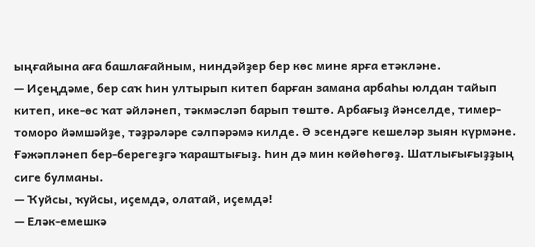ыңғайына аға башлағайным, ниндәйҙер бер көс мине ярға етәкләне.
— Иҫеңдәме, бер саҡ Һин ултырып китеп барған замана арбаҺы юлдан тайып китеп, ике-өс ҡат әйләнеп, тәкмәсләп барып төштө. Арбағыҙ йәнселде, тимер-томоро йәмшәйҙе, тәҙрәләре сәлпәрәмә килде. Ә эсендәге кешеләр зыян күрмәне. Ғәжәпләнеп бер-берегеҙгә ҡараштығыҙ. Һин дә мин көйөҺөгөҙ. Шатлығығыҙҙың сиге булманы.
— Ҡуйсы, ҡуйсы, иҫемдә, олатай, иҫемдә!
— Еләк-емешкә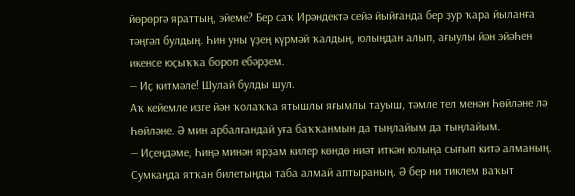йөрөргә яраттың, эйеме? Бер саҡ Ирәндектә сейә йыйғанда бер ҙур ҡара йыланға тәңгәл булдың. Һин уны үҙең күрмәй ҡалдың, юлыңдан алып, ағыулы йән эйәҺен икенсе юҫыҡҡа бороп ебәрҙем.
— Иҫ китмәле! Шулай булды шул.
Аҡ кейемле изге йән ҡолаҡҡа ятышлы яғымлы тауыш, тәмле тел менән Һөйләне лә Һөйләне. Ә мин арбалғандай уға баҡҡанмын да тыңлайым да тыңлайым.
— Иҫеңдәме, Һиңә минән ярҙам килер көндө ниәт иткән юлыңа сығып китә алманың. Сумкаңда ятҡан билетыңды таба алмай аптыраның. Ә бер ни тиклем ваҡыт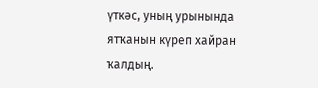үткәс, уның урынында ятҡанын күреп хайран ҡалдың.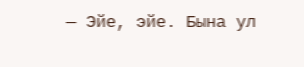— Эйе, эйе. Бына ул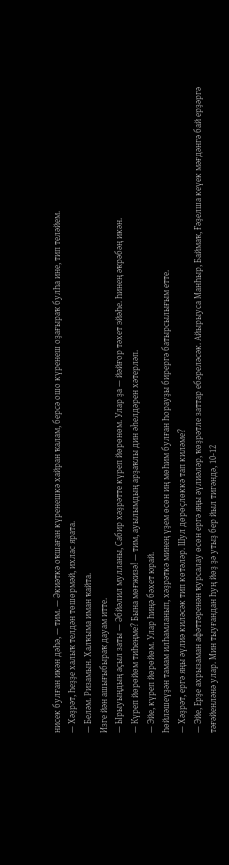нисек булған икән дәҺә, — тим. — Әкиәткә оҡшаған күренешкә хайран ҡалам, берсә ошо күренеш оҙағыраҡ булҺа ине, тип теләйем.
— Хәҙрәт, Һеҙҙе халыҡ телдән төшөрмәй, ихлас ярата.
— Беләм. Ризамын. Халҡыма иман ҡайта.
Изге йән ашығыбыраҡ дауам итте.
— Ырыуыңдың аҫыл заты — Әбйәлил мулланы, Сабир хәҙрәтте күреп йөрөнөм. Улар ҙа — йәйғор тәхет эйәҺе. Һинең әҡрәбәң икән.
— Күреп йөрөйөм тиҺеңме? Бына мөғжизә! — тим, ауылымдың арҙаҡлы дин әһелдәрен хәтерләп.
— Эйе, күреп йөрөйөм. Улар Һиңә бәхет юрай.
Һөйләшеүҙән тамам илҺамланып, хәҙрәткә минең үҙем өсөн иң мөҺим булған Һорауҙы бирергә батырсылығым етте.
— Хәҙрәт, ергә яңы әүлиә киләсәк тип көтәләр. Шул дөрөҫлөккә тап киләме?
— Эйе, Ерҙе ахрызаман афәттәренән ҡурсалау өсөн ергә яңы әүлиәләр, ҡөҙрәтле заттар ебәреләсәк. Айырыуса МанҺыр, Баймаҡ, Ғәҙелша кеүек мәғдәнгә бай ерҙәргә тәғәйенләнә улар. Мин тыуғандан Һуң йөҙ ҙә утыҙ бер йыл тигәндә, 10-12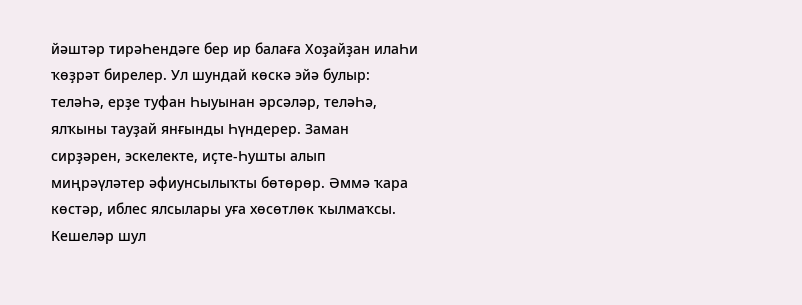йәштәр тирәҺендәге бер ир балаға Хоҙайҙан илаҺи ҡөҙрәт бирелер. Ул шундай көскә эйә булыр: теләҺә, ерҙе туфан Һыуынан әрсәләр, теләҺә, ялҡыны тауҙай янғынды Һүндерер. Заман сирҙәрен, эскелекте, иҫте-Һушты алып миңрәүләтер әфиунсылыҡты бөтөрөр. Әммә ҡара көстәр, иблес ялсылары уға хөсөтлөк ҡылмаҡсы. Кешеләр шул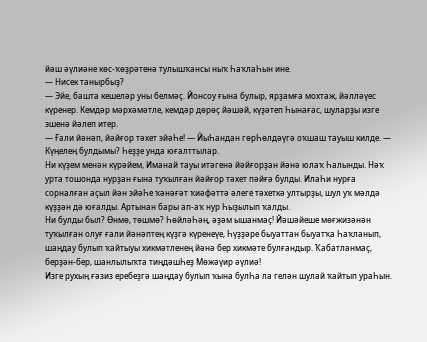йәш әүлиәне көс-ҡөҙрәтенә тулышҡансы ныҡ ҺаҡлаҺын ине.
— Нисек танырбыҙ?
— Эйе, башта кешеләр уны белмәҫ. Йонсоу ғына булыр, ярҙамға мохтаж, йәлләүес күренер. Кемдәр мәрхәмәтле, кемдәр дөрөҫ йәшәй, күҙәтеп Һынағас, шуларҙы изге эшенә йәлеп итер.
— Ғали йәнәп, йәйғор тәхет эйәҺе! — ЙыҺандан гөрҺөлдәүгә оҡшаш тауыш килде. — Күңелең булдымы? Һеҙҙе унда юғалттылар.
Ни күҙем менән күрәйем, Иманай тауы итәгенә йәйғорҙан йәнә юлаҡ Һалынды. Нәҡ урта тошонда нурҙан ғына туҡылған йәйғор тәхет пәйғә булды. ИлаҺи нурға сорналған аҫыл йән эйәҺе ҡәнәғәт ҡиәфәттә әлеге тәхеткә ултырҙы, шул уҡ мәлдә күҙҙән дә юғалды. Артынан бары ап-аҡ нур Һыҙылып ҡалды.
Ни булды был? Өнмө, төшмө? ҺөйләҺәң, әҙәм ышанмаҫ! Йәшәйеше мөғжизәнән туҡылған олуғ ғали йәнәптең күҙгә күренеүе, Һүҙҙәре быуаттан быуатҡа Һаҡланып, шаңдау булып ҡайтыуы хикмәтленең йәнә бер хикмәте булғандыр. Ҡабатланмаҫ, берҙән-бер, шанлылыҡта тиңдәшҺеҙ Мөжәүир әүлиә!
Изге рухың ғәзиз еребеҙгә шаңдау булып ҡына булҺа ла гелән шулай ҡайтып ураҺын.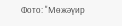Фото: "Мөжәүир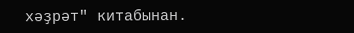хәҙрәт" китабынан.